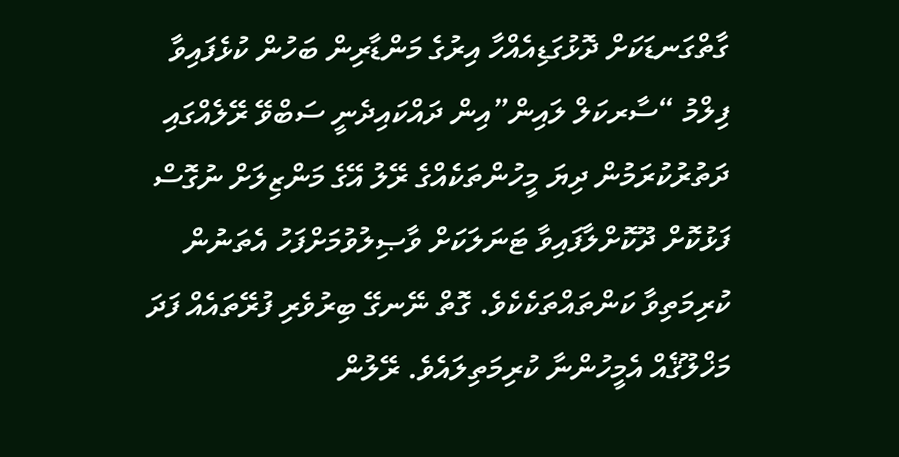ގާތްގަނޑަކަށް ދޮޅުގަޑިއެއްހާ އިރުގެ މަންޑާރިން ބަހުން ކުޅެފައިވާ ފިލްމު “ސާރކަލް ލައިން”އިން ދައްކައިދެނީ ސަބްވޭ ރޭލެއްގައި ދަތުރުކުރަމުން ދިޔަ މީހުންތަކެއްގެ ރޭލު އޭގެ މަންޒިލަށް ނުގޮސް ފަޅުކޮށް ދޫކޮށްލާފައިވާ ޓަނަލަކަށް ވާޞިލުވުމަށްފަހު އެތަނުން ކުރިމަތިވާ ކަންތައްތަކެކެވެ. ގޮތް ނޭނގޭ ބިރުވެރި ފުރޭތައެއް ފަދަ މަޚްލޫޤެއް އެމީހުންނާ ކުރިމަތިލައެވެ. ރޭލުން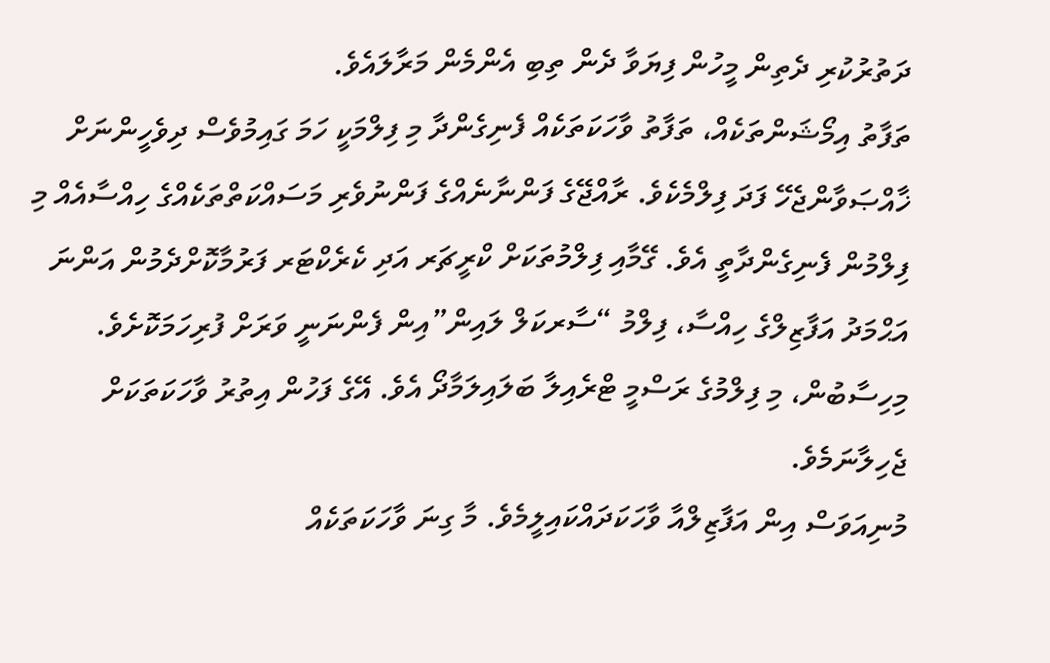ދަތުރުކުރި ދެތިން މީހުން ފިޔަވާ ދެން ތިބި އެންމެން މަރާލައެވެ.
ތަފާތު އިމޯޝަންތަކެއް، ތަފާތު ވާހަކަތަކެއް ފެނިގެންދާ މި ފިލްމަކީ ހަމަ ގައިމުވެސް ދިވެހީންނަށް ޚާއްޞަވާންޖެހޭ ފަދަ ފިލްމެކެވެ. ރާއްޖޭގެ ފަންނާނެއްގެ ފަންނުވެރި މަސައްކަތްތަކެއްގެ ހިއްސާއެއް މި ފިލްމުން ފެނިގެންދާތީ އެވެ. ގޭމާއި ފިލްމުތަކަށް ކްރީޗަރ އަދި ކެރެކްޓަރ ފަރުމާކޮށްދެމުން އަންނަ އަޙްމަދު އަފާޒިލްގެ ހިއްސާ، ފިލްމު “ސާރކަލް ލައިން”އިން ފެންނަނީ ވަރަށް ފުރިހަމަކޮށެވެ.
މިހިސާބުން، މި ފިލްމުގެ ރަސްމީ ޓްރެއިލާ ބަލައިލަމާދޯ އެވެ. އޭގެ ފަހުން އިތުރު ވާހަކަތަކަށް ޖެހިލާނަމެވެ.
މުނިއަވަސް އިން އަފާޒިލްއާ ވާހަކަދައްކައިލީމެވެ. މާ ގިނަ ވާހަކަތަކެއް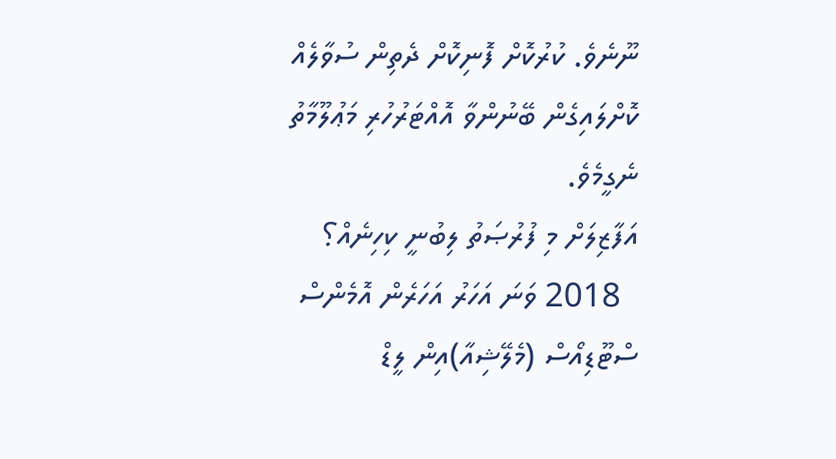ނޫނެވެ. ކުރުކޮށް ފޮނިކޮށް ދެތިން ސުވާލެއް ކޮށްލައިގެން ބޭނުންވާ އޮއްޓަރުހުރި މަޢުލޫމާތު ނެގީމެވެ.
އަފާޒިލަށް މި ފުރުޞަތު ލިބުނީ ކިހިނެއް؟
  2018 ވަނަ އަހަރު އަހަރެން އޮމެންސް ސްޓޫޑިއޯސް (މެލޭޝިއާ)އިން ލީޑް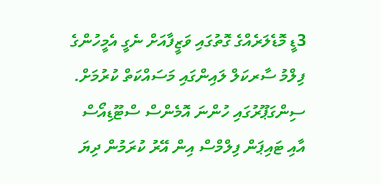3ޑީ މޮޑެލަރެއްގެ ގޮތުގައި ވަޒީފާއަށް ނެގީ އެމީހުންގެ ފިލްމު ސާރކަލް ލައިންގައި މަސައްކަތް ކުރުމަށް. ސިންގަޕޫރުގައި ހުންނަ އޮމެންސް ސްޓޫޑިއޯސް އާއި ޓައިޕަން ފިލްމްސް އިން އޭރު ކުރަމުން ދިޔަ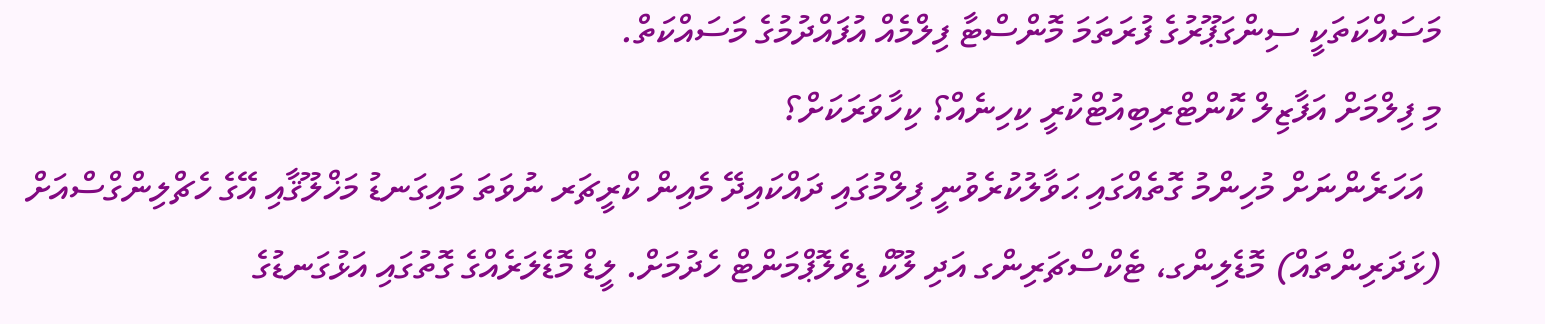މަސައްކަތަކީ ސިންގަޕޫރުގެ ފުރަތަމަ މޮންސްޓާ ފިލްމެއް އުފައްދުމުގެ މަސައްކަތް.
މި ފިލްމަށް އަފާޒިލް ކޮންޓްރިބިއުޓްކުރީ ކިހިނެއް؟ ކިހާވަރަކަށް؟
  އަހަރެންނަށް މުހިންމު ގޮތެއްގައި ޙަވާލުކުރެވުނީ ފިލްމުގައި ދައްކައިދޭ މެއިން ކްރީޗަރ ނުވަތަ މައިގަނޑު މަޚްލޫޤާއި އޭގެ ހެޗްލިންގްސްއަށް (ޅަދަރިންތައް) މޮޑެލިންގ، ޓެކްސްޗަރިންގ އަދި ލޫކް ޑިވެލޮޕްމަންޓް ހެދުމަށް. ލީޑް މޮޑެލަރެއްގެ ގޮތުގައި އަޅުގަނޑުގެ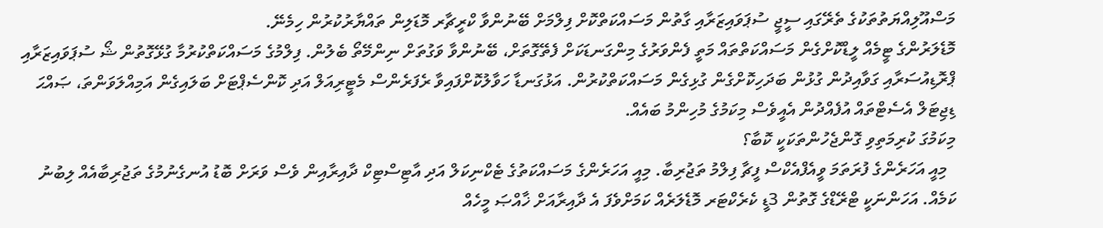މަސްއޫލިއްޔަތުތަކުގެ ތެރޭގައި ސީޖީ ސުޕަވައިޒަރާއި ގާތުން މަސައްކަތްކޮށް ފިލްމަށް ބޭނުންވާ ކްރީޗާރ މޮޑަލިން ތައްޔާރުކުރުން ހިމެނޭ.
މޮޑެލަރުންގެ ޓީމެއް ލީޑްކޮށްގެން މަސައްކަތްތައް މަތީ ފެންވަރުގެ މިންގަނޑަކަށް ފެތޭގޮތަށް، ބޭނުންވާ ވަގުތަށް ނިންމޭތޯ ބެލުން. ފިލްމުގެ މަސައްކަތްކުރުމާ ގުޅޭގޮތުން ޝޯ ސުޕަވައިޒަރާއި ޕްރޮޑިއުސަރާއި ގަވާއިދުން ގުޅުން ބަދަހިކޮށްގެން ގުޅިގެން މަސައްކަތްކުރުން. އަޅުގަނޑާ ހަވާލުކޮށްފައިވާ ރެފަރެންސް މެޓީރިއަލް އަދި ކޮންސެޕްޓަށް ބަލައިގެން އަމިއްލަވަންތަ، ޞައްޙަ ޑިޖިޓަލް އެސެޓްތައް އުފެއްދުން އެއީވެސް މިކަމުގެ މުހިންމު ބައެއް.
މިކަމުގަ ކުރިމަތިވި ގޮންޖެހުންތަކަކީ ކޮބާ؟
  މިއީ އަހަރެންގެ ފުރަތަމަ ވީއެފްއެކްސް ފީޗާ ފިލްމު ތަޖުރިބާ. މިއީ އަހަރެންގެ މަސައްކަތުގެ ޓެކްނިކަލް އަދި އާޓިސްޓިކް ދާއިރާއިން ވެސް ވަރަށް ބޮޑު އުނގެނުމުގެ ތަޖުރިބާއެއް ލިބުނު ކަމެއް. އަހަންނަކީ ޓްރޭޑްގެ ގޮތުން 3ޑީ ކެރެކްޓަރ މޮޑެލަރެއް ކަމަށްވެފަ އެ ދާއިރާއަށް ޚާއްޞަ މީހެއް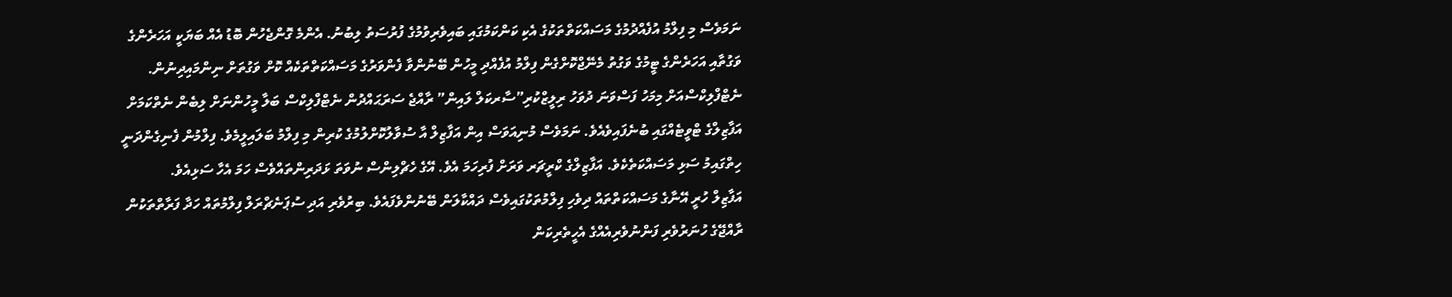ނަމަވެސް މި ފިލްމު އުފެއްދުމުގެ މަސައްކަތްތަކުގެ އެކި ކަންކަމުގައި ބައިވެރިވުމުގެ ފުރުސަތު ލިބުނު. އެންމެ ގޮންޖެހުން ބޮޑު އެއް ބަޔަކީ އަހަރެންގެ ވަގުތާއި އަހަރެންގެ ޓީމުގެ ވަގުތު މެނޭޖްކޮށްގެން ފިލްމު އުފެއްދި މީހުން ބޭނުންވާ ފެންވަރުގެ މަސައްކަތްތަކެއް ކޮށް ވަގުތަށް ނިންމައިދިނުން.
ނެޓްފްލިކްސްއަށް މިމަހު ފަސްވަނަ ދުވަހު ރިލީޒްކުރި”ސާރކަލް ލައިން” ރާއްޖެ ސަރަޙައްދުން ނެޓްފްލިކްސް ބަލާ މީހުންނަށް ލިބެން ނެތްކަމަށް އަފާޒިލްގެ ޓްވީޓެއްގައި ބުނެފައިވެއެވެ. ނަމަވެސް މުނިއަވަސް އިން އަފާޒިލް އާ ސުވާލުކޮށްލުމުގެ ކުރިން މި ފިލްމު ބަލައިލީމެވެ. ފިލްމުން ފެނިގެންދަނީ ހިތްގައިމު ސަޅި މަސައްކަތެކެވެ. އަފާޒިލްގެ ކްރީޗަރ ވަރަށް ފުރިހަމަ އެވެ. އޭގެ ހެޗްލިންސް ނުވަތަ ޅަދަރިންތައްވެސް ހަމަ އެހާ ސަޅިއެވެ.
އަފާޒިލް ހުރީ އޭނާގެ މަސައްކަތްތައް ދިވެހި ފިލްމުތަކުގައިވެސް ދައްކާލަން ބޭނުންވެފައެވެ. ބިރުވެރި އަދި ސުޕަނެޗްރަލް ފިލްމުތައް ހަދާ ފަރާތްތަކުން ރާއްޖޭގެ ހުނަރުވެރި ފަންނުވެރިއެއްގެ އެހީތެރިކަން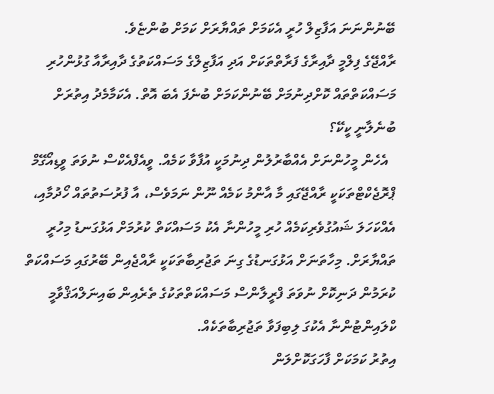ބޭނުންނަނަ އަފާޒިލް ހުރީ އެކަމަށް ތައްޔާރަށް ކަމަށް ބުންޏެވެ.
ރާއްޖޭގެ ފިލްމީ ދާއިރާގެ ފަރާތްތަކަށް އަދި އަފާޒިލްގެ މަސައްކަތުގެ ދާއިރާއާ ގުޅުންހުރި މަސައްކަތްތައް ކޮށްދިނުމަށް ބޭނުންކަމަށް ބުނެފަ އެބަ އޮތް. އެކަމާމެދު އިތުރަށް ބުނެލާނީ ކީކޭ؟
  އެހެން މީހުންނަށް އެއްބާރުލުން ދިނުމަކީ އުފާވާ ކަމެއް. ވީއެފްއެކްސް ނުވަތަ ވީޑިއޯގޭމް ޕްރޮޖެކްޓްތަކަކީ ރާއްޖޭގައި މާ އާންމު ކަމެއް ނޫން ނަމަވެސް، އާ ފުރުސަތުތައް ހޯދުމާއި، އެއްކަހަލަ ޝައުގުވެރިކަމެއް ހުރި މީހުންނާ އެކު މަސައްކަތް ކުރުމަށް އަޅުގަނޑު މިހުރީ ތައްޔާރަށް. މިހާތަނަށް އަޅުގަނޑުގެ ގިނަ ތަޖުރިބާތަކަކީ ރާއްޖެއިން ބޭރުގައި މަސައްކަތް ކުރަމުން ދަނިކޮށް ނުވަތަ ފްރީލާންސް މަސައްކަތްތަކުގެ ތެރެއިން ބައިނަލްއަޤްވާމީ ކްލައިންޓުންނާ އެކުގަ ލިބިފަވާ ތަޖުރިބާތަކެއް.
އިތުރު ކަމަކަށް ފާހަގަކޮށްލަން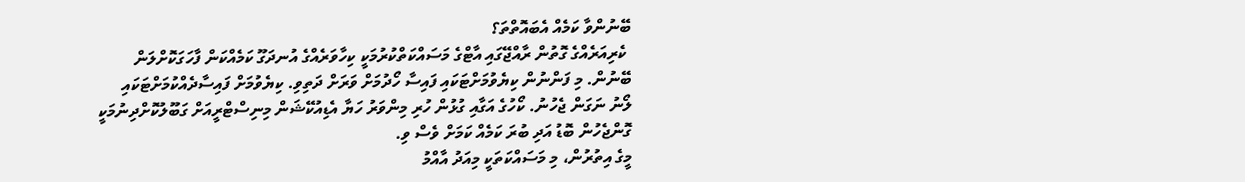ބޭނުންވާ ކަމެއް އެބައޮތްތަ؟
 ކެރިއަރެއްގެ ގޮތުން ރާއްޖޭގައި އާޓްގެ މަސައްކަތްކުރުމަކީ ކިހާވަރެއްގެ އުނދަގޫ ކަމެއްކަން ފާހަގަކޮށްލަން ބޭނުން. މި ފަންނުން ކިޔެވުމަށްޓަކައި ފައިސާ ހޯދުމަށް ވަރަށް ދަތިވި. ކިޔެވުމަށް ފައިސާދެއްކުމަށްޓަކައި ލޯނު ނަގަން ޖެހުނު. ކޯހުގެ އަގާއި ގުޅުން ހުރި މިންވަރު ހަޔާ އެޑިއުކޭޝަން މިނިސްޓްރީއަށް ގަބޫލުކޮށްދިނުމަކީ ގޮންޖެހުން ބޮޑު އަދި ބުރަ ކަމެއް ކަމަށް ވެސް ވި.
މީގެ އިތުރުން، މި މަސައްކަތަކީ މިއަދު އާއްމު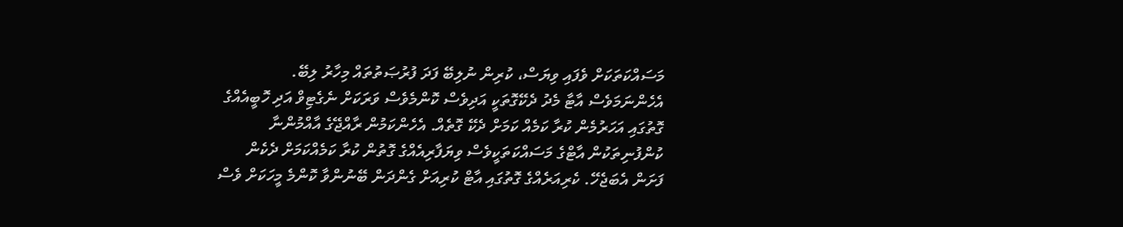މަސައްކަތަކަށް ވެފައި ވިޔަސް، ކުރިން ނުލިބޭ ފަދަ ފުރުޞަތުތައް މިހާރު ލިބޭ. އެހެންނަމަވެސް އާޓާ މެދު ދެކޭގޮތަކީ އަދިވެސް ކޮންމެވެސް ވަރަކަށް ނެގެޓިވް އަދި ހޮބީއެއްގެ ގޮތުގައި އަހަރުމެން ކުރާ ކަމެއް ކަމަށް ދެކޭ ގޮތެއް. އެހެންކަމުން ރާއްޖޭގެ އާއްމުންނާ ކުންފުނިތަކުން އާޓްގެ މަސައްކަތަކީވެސް ވިޔަފާރިއެއްގެ ގޮތުން ކުރާ ކަމެއްކަމަށް ދެކެން ފަށަން އެބަޖެހޭ. ކެރިއަރެއްގެ ގޮތުގައި އާޓް ކުރިއަށް ގެންދަން ބޭނުންވާ ކޮންމެ މީހަކަށް ވެސް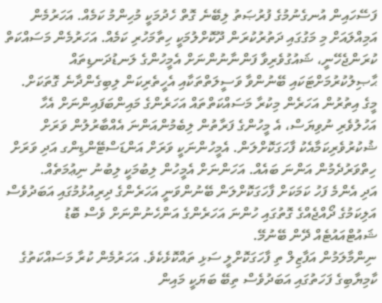ފަސޭހައިން އުނގެނުމުގެ ފުރުޞަތު ލިބޭނެ ގޮތް ހެދުމަކީ މުހިންމު ކަމެއް. އަހަރުމެން އަމިއްލައަށް މި މަގުގައި ދަތުރުކުރަން ދޫކޮށްލުމަކީ ހިތާމަހުރި ކަމެއް. އަހަރުމެން މަސައްކަތް ކުރަންޖެހޭނީ، ޝައުގުވެރިވާ ފަންނާނުންނަށް އެމީހުންގެ ލަނޑުދަނޑިތައް ޙާޞިލުކުރުމަށްޓަކައި ބޭނުންވާ ވަސީލަތްތަކާއި އެހީތެރިކަން ލިބިގެންދާނެ ގޮތަކަށް.
މީގެ އިތުރުން އަހަރެން މިކުރާ މަސައްކަތްތައް އަހަރެންގެ މައިންބަފައިންނަށް އެހާ އަހުލުވެރި ނުވިޔަސް، އެ މީހުންގެ ފަރާތުން ލިބެމުންއަންނަ އެއްބާރުލުން ވަރަށް ޝުކުރުވެރިކަމާއެކު ފާހަގަކޮށްލަން. އެމީހުންނަކީ ވަރަށް އަންޑަސްޓޭންޑިންގ އަދި ވަރަށް ހިތްވަރުދެމުން އަންނަ ބައެއް. އަހަންނަށް އެމީހުން ލިބުމަކީ ލިބުނު ނިޢުމަތެއް.
އަދި އެންމެ ފަހު ކަމަކަށް ފާހަގަކޮށްލަން ބޭނުންވަނީ އަހަރެންގެ ދިރިއުޅުމުގައި އަބަދުވެސް އަލިކަމުގެ ދޯއްޖެއްގެ ގޮތުގައި ހުންނަ އަހަރެންގެ އަންހެނުންނަށް ވެސް ބޮޑު ޝައުޓްއައުޓެއް ދޭން ބޭނުމޭ.
ނިންމާލަމުން އަފާޒިލް ތި ފާހަގަކޮށްލީ ސަޅި ތައްކޮޅެކެވެ. އަހަރުމެން ކުރާ މަސައްކަތުގެ ކާމިޔާބިގެ ފަހަތުގައި އަބަދުވެސް ތިބޭ ބަޔަކީ މައިން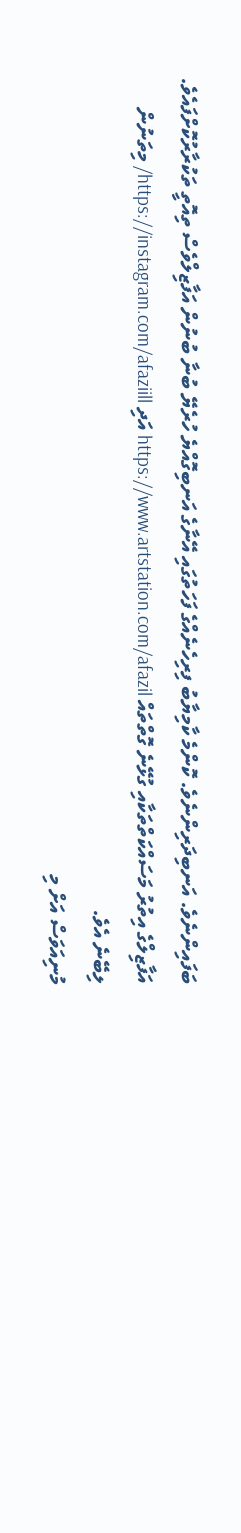ބަފައިންނެވެ. އަނބިދަރިންނެވެ. ކޮންމެ ކާމިޔާބު ފިރިހެނެއްގެ ފަހަތުގައި އޭނާގެ އަނބިގޮއްޔެ ހުރެޔޭ ބުނާ ބުނުން އަފާޒިލްވެސް ތިއޮތީ ތަކުރާރުކޮށްފައެވެ. އަފާޒިލްގެ އިތުރު މަސައްކަތްތަކާއި ގުޅޭނެ ގޮތްތައް https://www.artstation.com/afazil އަދި https://instagram.com/afaziill/ މިތަނުން ލިބޭނެ އެވެ.
މުނިއަވަސް އަށް މި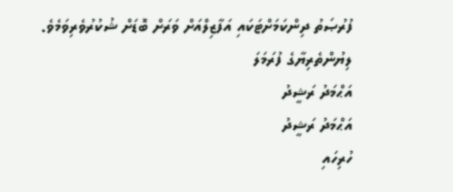ފުރުޞަތު ދިންކަމަށްޓަކައި އަފާޒިލްއަށް ވަރަށް ބޮޑަށް ޝުކުރުވެރިވަމެވެ.
ލިޔުންތެރިޔާގެ ފުރަމަލަ
އަޙްމަދު ރަޝީދު
އަޙްމަދު ރަޝީދު
ހުރިހައި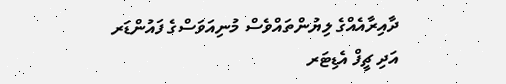ދާއިރާއެއްގެ ލިޔުންތައްވެސް މުނިއަވަސްގެ ފައުންޑަރ އަދި ޗީފް އެޑިޓަރ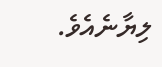ލިޔާނެއެވެ.